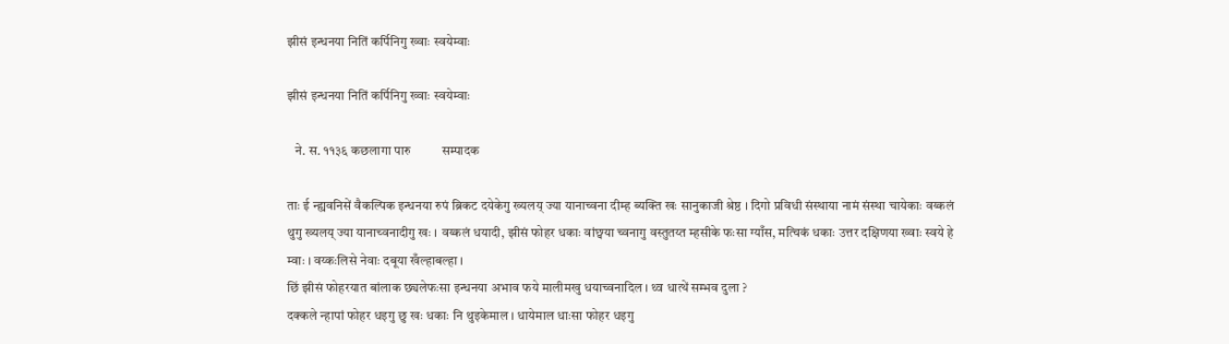झीसं इन्धनया नितिं कर्पिनिगु ख्वाः स्वयेम्वाः

झीसं इन्धनया नितिं कर्पिनिगु ख्वाः स्वयेम्वाः

   ने. स. ११३६ कछलागा पारु          सम्पादक

ताः ई न्ह्यवनिसें वैकल्पिक इन्धनया रुपं ब्रिकट दयेकेगु ख्यलय् ज्या यानाच्वना दीम्ह ब्यक्ति खः सानुकाजी श्रेष्ठ । दिगो प्रविधी संस्थाया नामं संस्था चायेकाः वय्कलं थुगु ख्यलय् ज्या यानाच्वनादीगु खः । वय्कलं धयादी, झीसं फोहर धकाः वांछ्वया च्वनागु वस्तुतय्त म्हसीके फःसा ग्याँस, मत्चिकं धकाः उत्तर दक्षिणया ख्वाः स्वये हे म्वाः । वय्कःलिसे नेवाः दबूया खँल्हाबल्हा ।
छिं झीसं फोहरयात बांलाक छ्यलेफःसा इन्धनया अभाव फये मालीमखु धयाच्वनादिल । थ्व धात्थें सम्भव दुला ?
दक्कले न्हापां फोहर धइगु छु खः धकाः नि थुइकेमाल । धायेमाल धाःसा फोहर धइगु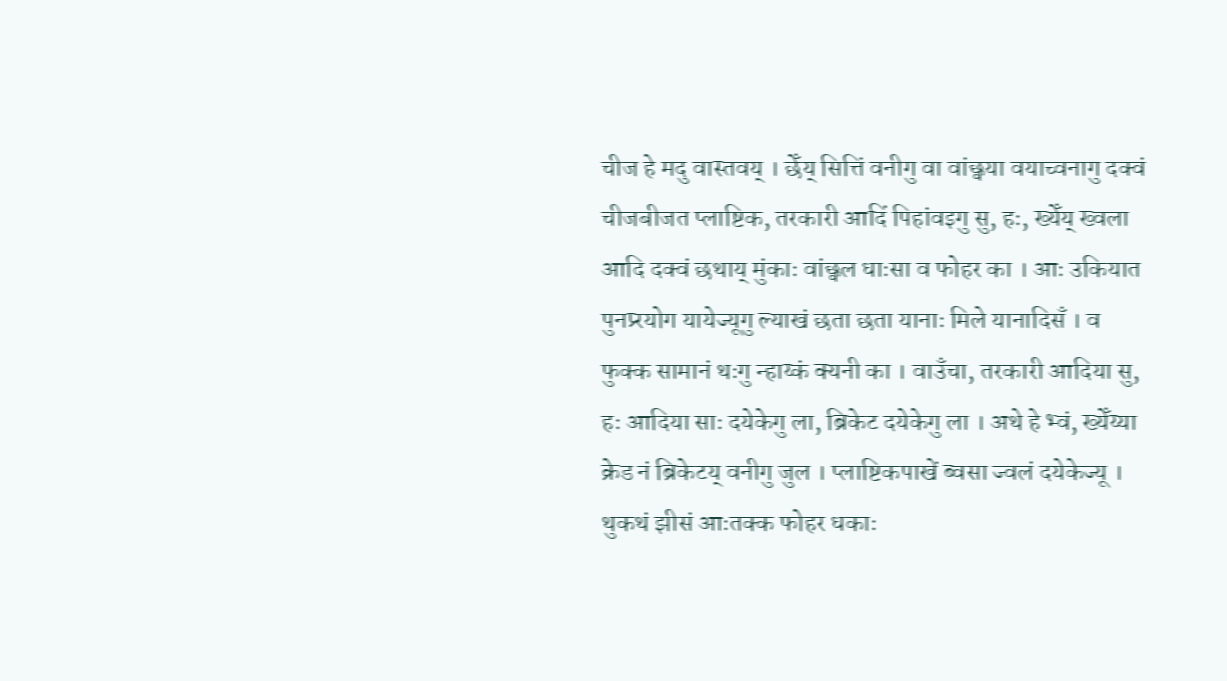चीज हे मदु वास्तवय् । छेँय् सित्तिं वनीगु वा वांछ्वया वयाच्वनागु दक्वं चीजबीजत प्लाष्टिक, तरकारी आदिं पिहांवइगु सु, हः, ख्येँय् ख्वला आदि दक्वं छथाय् मुंकाः वांछ्वल धाःसा व फोहर का । आः उकियात पुनप्र्रयोग यायेज्यूगु ल्याखं छता छता यानाः मिले यानादिसँ । व फुक्क सामानं थःगु न्हाय्कं क्यनी का । वाउँचा, तरकारी आदिया सु, हः आदिया साः दयेकेगु ला, ब्रिकेट दयेकेगु ला । अथे हे भ्वं, ख्येँय्या क्रेड नं ब्रिकेटय् वनीगु जुल । प्लाष्टिकपाखें ब्वसा ज्वलं दयेकेज्यू । थुकथं झीसं आःतक्क फोहर धकाः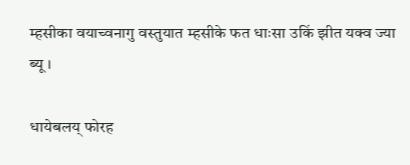म्हसीका वयाच्वनागु वस्तुयात म्हसीके फत धाःसा उकिं झीत यक्व ज्या ब्यू ।

धायेबलय् फोरह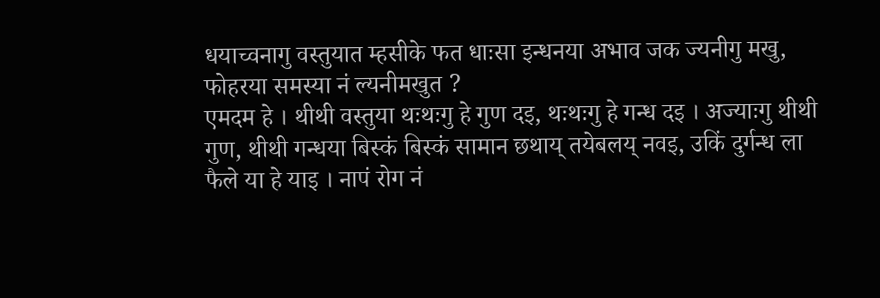धयाच्वनागु वस्तुयात म्हसीके फत धाःसा इन्धनया अभाव जक ज्यनीगु मखु, फोहरया समस्या नं ल्यनीमखुत ?
एमदम हे । थीथी वस्तुया थःथःगु हे गुण दइ, थःथःगु हे गन्ध दइ । अज्याःगु थीथी गुण, थीथी गन्धया बिस्कं बिस्कं सामान छथाय् तयेबलय् नवइ, उकिं दुर्गन्ध ला फैले या हे याइ । नापं रोग नं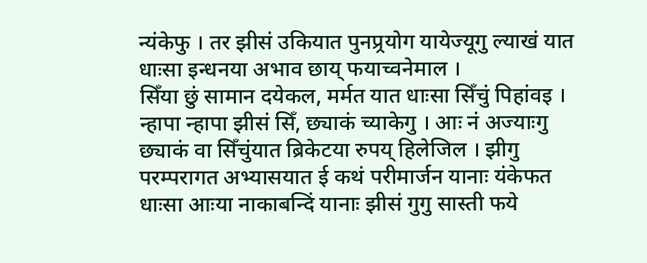न्यंकेफु । तर झीसं उकियात पुनप्र्रयोग यायेज्यूगु ल्याखं यात धाःसा इन्धनया अभाव छाय् फयाच्वनेमाल ।
सिँया छुं सामान दयेकल, मर्मत यात धाःसा सिँचुं पिहांवइ । न्हापा न्हापा झीसं सिँ, छ्याकं च्याकेगु । आः नं अज्याःगु छ्याकं वा सिँचुंयात ब्रिकेटया रुपय् हिलेजिल । झीगु परम्परागत अभ्यासयात ई कथं परीमार्जन यानाः यंकेफत धाःसा आःया नाकाबन्दिं यानाः झीसं गुगु सास्ती फये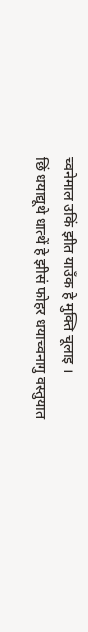च्वनेमाल उकिं झीत याउँक हे मुक्ति चूलाइ ।
छिं धयाद्यूथे धात्थें हे झीसं फोहर धयाच्वनागु वस्तुयात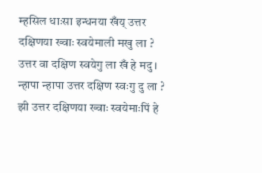म्हसिल धाःसा इन्धनया खँय् उत्तर दक्षिणया ख्वाः स्वयेमाली मखु ला ?
उत्तर वा दक्षिण स्वयेगु ला खँ हे मदु । न्हापा न्हापा उत्तर दक्षिण स्वःगु दु ला ? झी उत्तर दक्षिणया ख्वाः स्वयेमाःपिं हे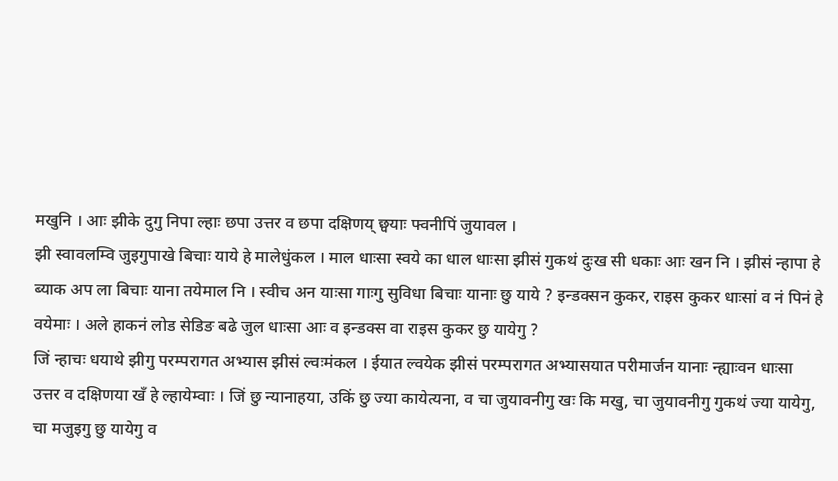मखुनि । आः झीके दुगु निपा ल्हाः छपा उत्तर व छपा दक्षिणय् छ्वयाः फ्वनीपिं जुयावल ।
झी स्वावलम्वि जुइगुपाखे बिचाः याये हे मालेधुंकल । माल धाःसा स्वये का धाल धाःसा झीसं गुकथं दुःख सी धकाः आः खन नि । झीसं न्हापा हे ब्याक अप ला बिचाः याना तयेमाल नि । स्वीच अन याःसा गाःगु सुविधा बिचाः यानाः छु याये ? इन्डक्सन कुकर, राइस कुकर धाःसां व नं पिनं हे वयेमाः । अले हाकनं लोड सेडिङ बढे जुल धाःसा आः व इन्डक्स वा राइस कुकर छु यायेगु ?
जिं न्हाचः धयाथे झीगु परम्परागत अभ्यास झीसं ल्वःमंकल । ईयात ल्वयेक झीसं परम्परागत अभ्यासयात परीमार्जन यानाः न्ह्याःवन धाःसा उत्तर व दक्षिणया खँ हे ल्हायेम्वाः । जिं छु न्यानाहया, उकिं छु ज्या कायेत्यना, व चा जुयावनीगु खः कि मखु, चा जुयावनीगु गुकथं ज्या यायेगु, चा मजुइगु छु यायेगु व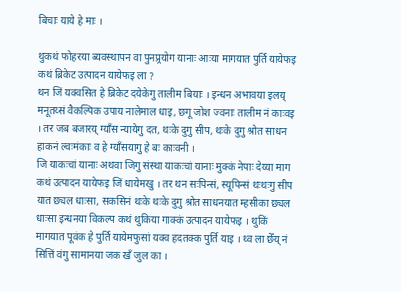बिचाः याये हे माः ।

थुकथं फोहरया ब्यवस्थापन वा पुनप्र्रयोग यानाः आःया मागयात पुर्ति यायेफइ कथं ब्रिकेट उत्पादन यायेफइ ला ?
थन जिं यक्वसित हे ब्रिकेट दयेकेगु तालीम बियाः । इन्धन अभावया इलय् मनूतय्सं वैकल्पिक उपाय नालेमाल धाइ, छगू जोश ज्वनाः तालीम नं काःवइ । तर जब बजारय् ग्याँस न्यायेगु दत, थःके दुगु सीप, थःके दुगु श्रोत साधन हाकनं ल्वःमंकाः व हे ग्याँसयागु हे बः काःवनी ।
जि याकःचां यानाः अथवा जिगु संस्था याकःचां यानाः मुक्कं नेपाः देय्या माग कथं उत्पादन यायेफइ जिं धायेमखु । तर थन सःपिन्सं, स्यूपिन्सं थःथःगु सीप यात छ्यल धाःसा, सकसिनं थःके थःके दुगु श्रोत साधनयात म्हसीका छ्यल धाःसा इन्धनया विकल्प कथं थुकिया गाक्कं उत्पादन यायेफइ । थुकिं मागयात पूवंक हे पुर्ति यायेमफुसां यक्व हदतक्क पुर्ति याइ । थ्व ला छेँय् नं सित्तिं वंगु सामानया जक खँ जुल का ।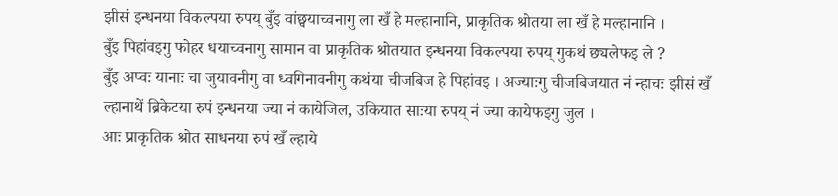झीसं इन्धनया विकल्पया रुपय् बुँइ वांछ्वयाच्वनागु ला खँ हे मल्हानानि, प्राकृतिक श्रोतया ला खँ हे मल्हानानि ।
बुँइ पिहांवइगु फोहर धयाच्वनागु सामान वा प्राकृतिक श्रोतयात इन्धनया विकल्पया रुपय् गुकथं छ्यलेफइ ले ?
बुँइ अप्वः यानाः चा जुयावनीगु वा ध्वगिनावनीगु कथंया चीजबिज हे पिहांवइ । अज्याःगु चीजबिजयात नं न्हाचः झीसं खँ ल्हानाथें ब्रिकेटया रुपं इन्धनया ज्या नं कायेजिल, उकियात साःया रुपय् नं ज्या कायेफइगु जुल ।
आः प्राकृतिक श्रोत साधनया रुपं खँ ल्हाये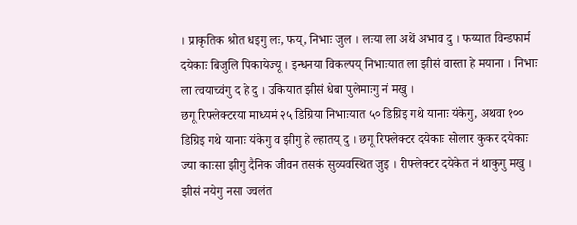। प्राकृतिक श्रोत धइगु लः, फय्, निभाः जुल । लःया ला अथें अभाव दु । फय्यात विन्डफार्म दयेकाः बिजुलि पिकायेज्यू । इन्धनया विकल्पय् निभाःयात ला झीसं वास्ता हे मयाना । निभाः ला त्वयाच्वंगु द हे दु । उकियात झीसं धेबा पुलेमाःगु नं मखु ।
छगू रिफ्लेक्टरया माध्यमं २५ डिग्रिया निभाःयात ५० डिग्रिइ गथे यानाः यंकेगु, अथवा १०० डिग्रिइ गथे यानाः यंकेगु व झीगु हे ल्हातय् दु । छगू रिफ्लेक्टर दयेकाः सोलार कुकर दयेकाः ज्या काःसा झीगु दैनिक जीवन तसकं सुव्यवस्थित जुइ । रीफ्लेक्टर दयेकेत नं थाकुगु मखु । झीसं नयेगु नसा ज्वलंत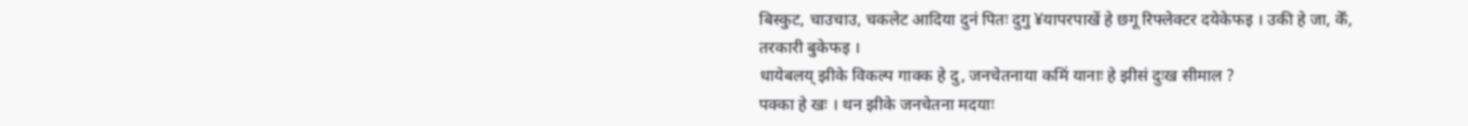बिस्कुट, चाउचाउ, चकलेट आदिया दुनं पितः दुगु ¥यापरपाखें हे छगू रिफ्लेक्टर दयेकेफइ । उकी हे जा, केँ, तरकारी बुकेफइ ।
धायेबलय् झीके विकल्प गाक्क हे दु, जनचेतनाया कमिं यानाः हे झीसं दुःख सीमाल ?
पक्का हे खः । थन झीके जनचेतना मदयाः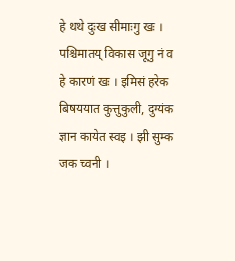हे थथे दुःख सीमाःगु खः । पश्चिमातय् विकास जूगु नं व हे कारणं खः । इमिसं हरेक बिषययात कुत्तुकुली, दुग्यंक ज्ञान कायेत स्वइ । झी सुम्क जक च्वनी ।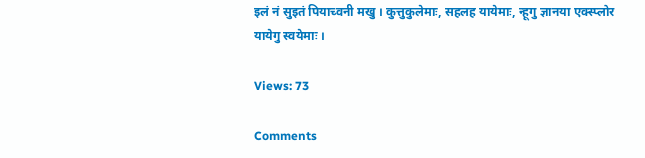इलं नं सुइतं पियाच्वनी मखु । कुत्तुकुलेमाः, सहलह यायेमाः, न्हूगु ज्ञानया एक्स्प्लोर यायेगु स्वयेमाः ।

Views: 73

Comments